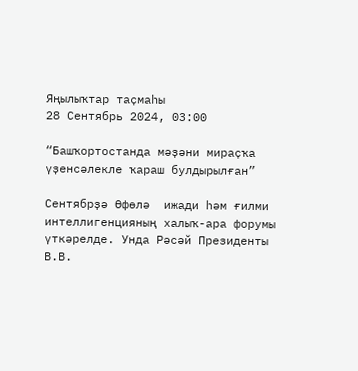Яңылыҡтар таҫмаһы
28 Сентябрь 2024, 03:00

“Башҡортостанда мәҙәни мираҫҡа үҙенсәлекле ҡараш булдырылған”

Сентябрҙә Өфөлә  ижади һәм ғилми интеллигенцияның халыҡ-ара форумы үткәрелде. Унда Рәсәй Президенты В.В.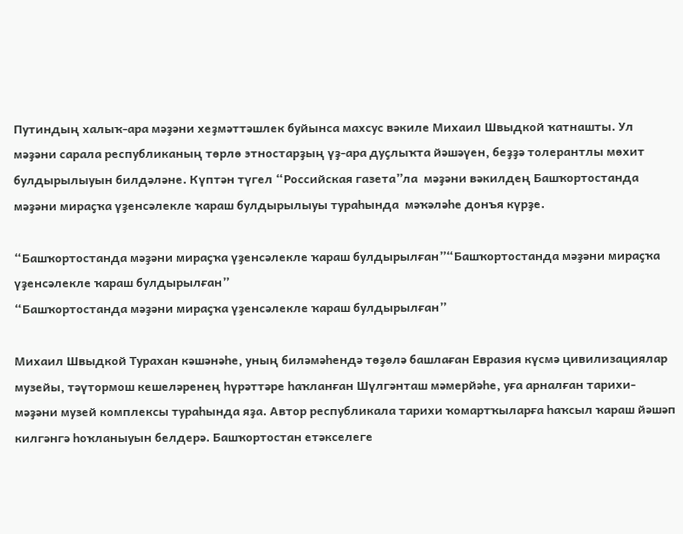Путиндың халыҡ-ара мәҙәни хеҙмәттәшлек буйынса махсус вәкиле Михаил Швыдкой ҡатнашты. Ул мәҙәни сарала республиканың төрлө этностарҙың үҙ-ара дуҫлыҡта йәшәүен, беҙҙә толерантлы мөхит булдырылыуын билдәләне. Күптән түгел “Российская газета”ла  мәҙәни вәкилдең Башҡортостанда мәҙәни мираҫҡа үҙенсәлекле ҡараш булдырылыуы тураһында  мәҡәләһе донъя күрҙе.

“Башҡортостанда мәҙәни мираҫҡа үҙенсәлекле ҡараш булдырылған”“Башҡортостанда мәҙәни мираҫҡа үҙенсәлекле ҡараш булдырылған”
“Башҡортостанда мәҙәни мираҫҡа үҙенсәлекле ҡараш булдырылған”

Михаил Швыдкой Турахан кәшәнәһе, уның биләмәһендә төҙөлә башлаған Евразия күсмә цивилизациялар музейы, тәүтормош кешеләренең һүрәттәре һаҡланған Шүлгәнташ мәмерйәһе, уға арналған тарихи-мәҙәни музей комплексы тураһында яҙа. Автор республикала тарихи ҡомартҡыларға һаҡсыл ҡараш йәшәп килгәнгә һоҡланыуын белдерә. Башҡортостан етәкселеге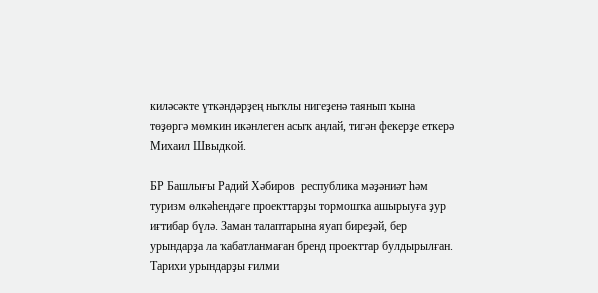киләсәкте үткәндәрҙең ныҡлы нигеҙенә таянып ҡына төҙөргә мөмкин икәнлеген асыҡ аңлай, тигән фекерҙе еткерә Михаил Швыдкой.

БР Башлығы Радий Хәбиров  республика мәҙәниәт һәм туризм өлкәһендәге проекттарҙы тормошҡа ашырыуға ҙур иғтибар бүлә. Заман талаптарына яуап биреҙәй, бер урындарҙа ла ҡабатланмаған бренд проекттар булдырылған. Тарихи урындарҙы ғилми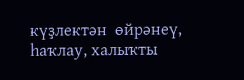күҙлектән  өйрәнеү, һаҡлау, халыҡты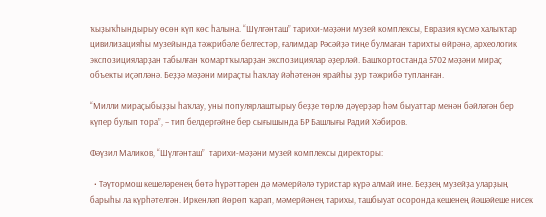ҡыҙыҡһындырыу өсөн күп көс һалына. “Шүлгәнташ” тарихи-мәҙәни музей комплексы, Евразия күсмә халыҡтар цивилизацияһы музейында тәжрибәле белгестәр, ғалимдар Рәсәйҙә тиңе булмаған тарихты өйрәнә, археологик экспозицияларҙан табылған ҡомартҡыларҙан экспозициялар әҙерләй. Башҡортостанда 5702 мәҙәни мираҫ объекты иҫәпләнә. Беҙҙә мәҙәни мираҫты һаҡлау йәһәтенән ярайһы ҙур тәжрибә тупланған.

“Милли мираҫыбыҙҙы һаҡлау, уны популярлаштырыу беҙҙе төрлө дәүерҙәр һәм быуаттар менән бәйләгән бер күпер булып тора”, – тип белдергәйне бер сығышында БР Башлығы Радий Хәбиров.

Фәүзил Маликов, “Шүлгәнташ”  тарихи-мәҙәни музей комплексы директоры:

  • Тәүтормош кешеләренең бөтә һүрәттәрен дә мәмерйәлә туристар күрә алмай ине. Беҙҙең музейҙа уларҙың барыһы ла күрһәтелгән. Иркенләп йөрөп ҡарап, мәмерйәнең тарихы, ташбыуат осоронда кешенең йәшәйеше нисек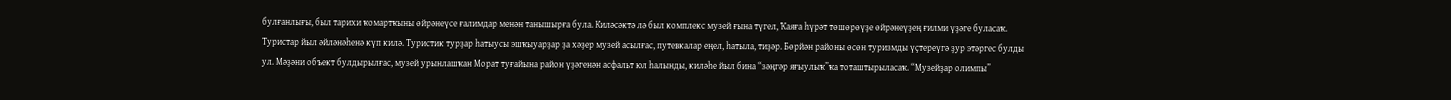булғанлығы, был тарихи ҡомартҡыны өйрәнеүсе ғалимдар менән танышырға була. Киләсәктә лә был комплекс музей ғына түгел, Ҡаяға һүрәт төшөрөүҙе өйрәнеүҙең ғилми үҙәге буласаҡ. Туристар йыл әйләнәһенә күп килә. Туристик турҙар һатыусы эшҡыуарҙар ҙа хәҙер музей асылғас, путевкалар еңел, һатыла, тиҙәр. Бөрйән районы өсөн туризмды үҫтереүгә ҙур этәргес булды ул. Мәҙәни объект булдырылғас, музей урынлашҡан Морат туғайына район үҙәгенән асфальт юл һалынды, киләһе йыл бина “зәңгәр яғыулыҡ”ҡа тоташтырыласаҡ. “Музейҙар олимпы”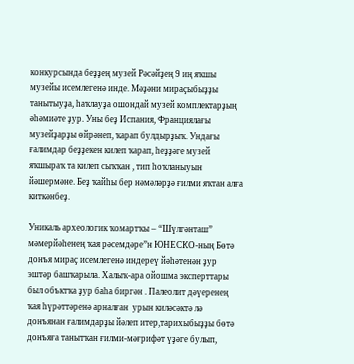конкурсында беҙҙең музей Рәсәйҙең 9 иң яҡшы музейы исемлегенә инде. Мәҙәни мираҫыбыҙҙы танытыуҙа, һаҡлауҙа ошондай музей комплектарҙың әһәмиәте ҙур. Уны беҙ Испания, Франциялағы музейҙарҙы өйрәнеп, ҡарап булдырҙыҡ. Ундағы ғалимдар беҙҙекен килеп ҡарап, һеҙҙәге музей яҡшыраҡ та килеп сыҡҡан , тип һоҡланыуын йәшермәне. Беҙ ҡайһы бер нәмәләрҙә ғилми яҡтан алға киткәнбеҙ.

Уникаль археологик ҡомартҡы – “Шүлгәнташ” мәмерйәһенең ҡая рәсемдәре”н ЮНЕСКО-ның Бөтә донъя мираҫ исемлегенә индереү йәһәтенән ҙур эштәр башҡарыла. Халыҡ-ара ойошма эксперттары  был объктҡа ҙур баһа биргән . Палеолит дәүеренең ҡая һүрәттәренә арналған  урын киләсәктә лә донъянан ғалимдарҙы йәлеп итер,тарихыбыҙҙы бөтә донъяға танытҡан ғилми-мәғрифәт үҙәге булып,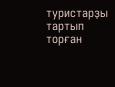туристарҙы тартып торған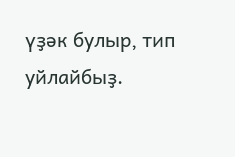үҙәк булыр, тип уйлайбыҙ.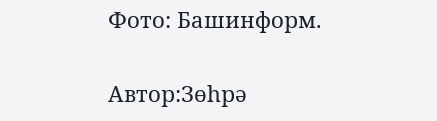Фото: Башинформ.

Автор:Зөһрә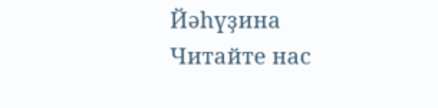Йәһүҙина
Читайте нас